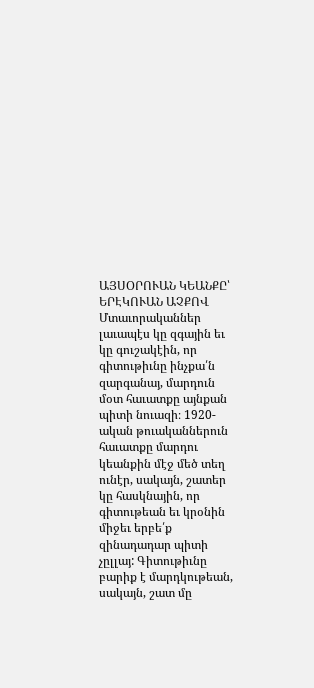ԱՅՍՕՐՈՒԱՆ ԿԵԱՆՔԸ՝ ԵՐԷԿՈՒԱՆ ԱՉՔՈՎ
Մտաւորականներ լաւապէս կը զգային եւ կը գուշակէին, որ գիտութիւնը ինչքա՛ն զարգանայ, մարդուն մօտ հաւատքը այնքան պիտի նուազի։ 1920-ական թուականներուն հաւատքը մարդու կեանքին մէջ մեծ տեղ ունէր, սակայն, շատեր կը հասկնային, որ գիտութեան եւ կրօնին միջեւ երբե՛ք զինադադար պիտի չըլլայ: Գիտութիւնը բարիք է մարդկութեան, սակայն, շատ մը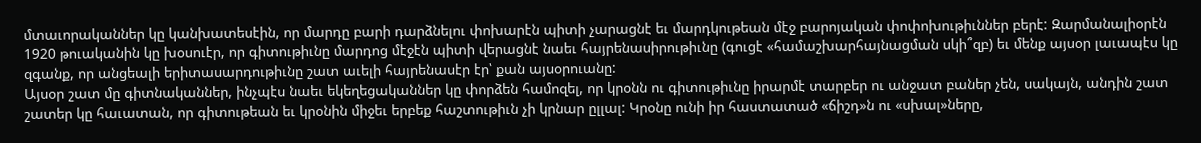մտաւորականներ կը կանխատեսէին, որ մարդը բարի դարձնելու փոխարէն պիտի չարացնէ եւ մարդկութեան մէջ բարոյական փոփոխութիւններ բերէ: Զարմանալիօրէն 1920 թուականին կը խօսուէր, որ գիտութիւնը մարդոց մէջէն պիտի վերացնէ նաեւ հայրենասիրութիւնը (գուցէ «համաշխարհայնացման սկի՞զբ) եւ մենք այսօր լաւապէս կը զգանք, որ անցեալի երիտասարդութիւնը շատ աւելի հայրենասէր էր՝ քան այսօրուանը:
Այսօր շատ մը գիտնականներ, ինչպէս նաեւ եկեղեցականներ կը փորձեն համոզել, որ կրօնն ու գիտութիւնը իրարմէ տարբեր ու անջատ բաներ չեն, սակայն, անդին շատ շատեր կը հաւատան, որ գիտութեան եւ կրօնին միջեւ երբեք հաշտութիւն չի կրնար ըլլալ: Կրօնը ունի իր հաստատած «ճիշդ»ն ու «սխալ»ները,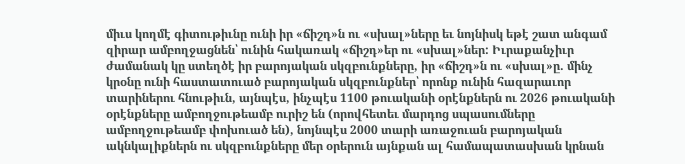միւս կողմէ գիտութիւնը ունի իր «ճիշդ»ն ու «սխալ»ները եւ նոյնիսկ եթէ շատ անգամ զիրար ամբողջացնեն՝ ունին հակառակ «ճիշդ»եր ու «սխալ»ներ: Իւրաքանչիւր ժամանակ կը ստեղծէ իր բարոյական սկզբունքները, իր «ճիշդ»ն ու «սխալ»ը. մինչ կրօնը ունի հաստատուած բարոյական սկզբունքներ՝ որոնք ունին հազարաւոր տարիներու հնութիւն, այնպէս, ինչպէս 1100 թուականի օրէնքներն ու 2026 թուականի օրէնքները ամբողջութեամբ ուրիշ են (որովհետեւ մարդոց սպասումները ամբողջութեամբ փոխուած են), նոյնպէս 2000 տարի առաջուան բարոյական ակնկալիքներն ու սկզբունքները մեր օրերուն այնքան ալ համապատասխան կրնան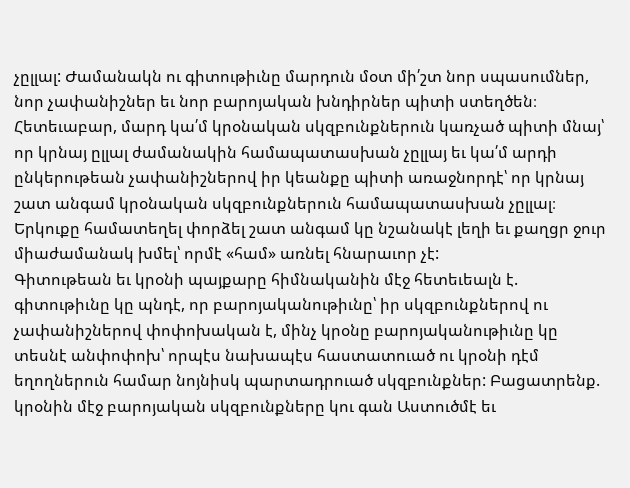չըլլալ: Ժամանակն ու գիտութիւնը մարդուն մօտ մի՛շտ նոր սպասումներ, նոր չափանիշներ եւ նոր բարոյական խնդիրներ պիտի ստեղծեն։ Հետեւաբար, մարդ կա՛մ կրօնական սկզբունքներուն կառչած պիտի մնայ՝ որ կրնայ ըլլալ ժամանակին համապատասխան չըլլայ եւ կա՛մ արդի ընկերութեան չափանիշներով իր կեանքը պիտի առաջնորդէ՝ որ կրնայ շատ անգամ կրօնական սկզբունքներուն համապատասխան չըլլալ։ Երկուքը համատեղել փորձել շատ անգամ կը նշանակէ լեղի եւ քաղցր ջուր միաժամանակ խմել՝ որմէ «համ» առնել հնարաւոր չէ:
Գիտութեան եւ կրօնի պայքարը հիմնականին մէջ հետեւեալն է. գիտութիւնը կը պնդէ, որ բարոյականութիւնը՝ իր սկզբունքներով ու չափանիշներով փոփոխական է, մինչ կրօնը բարոյականութիւնը կը տեսնէ անփոփոխ՝ որպէս նախապէս հաստատուած ու կրօնի դէմ եղողներուն համար նոյնիսկ պարտադրուած սկզբունքներ: Բացատրենք. կրօնին մէջ բարոյական սկզբունքները կու գան Աստուծմէ եւ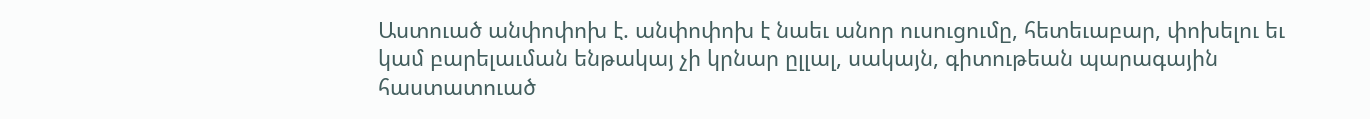Աստուած անփոփոխ է. անփոփոխ է նաեւ անոր ուսուցումը, հետեւաբար, փոխելու եւ կամ բարելաւման ենթակայ չի կրնար ըլլալ, սակայն, գիտութեան պարագային հաստատուած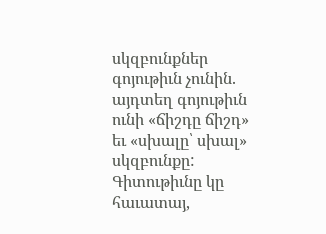սկզբունքներ գոյութիւն չունին. այդտեղ գոյութիւն ունի «ճիշդը ճիշդ» եւ «սխալը՝ սխալ» սկզբունքը: Գիտութիւնը կը հաւատայ,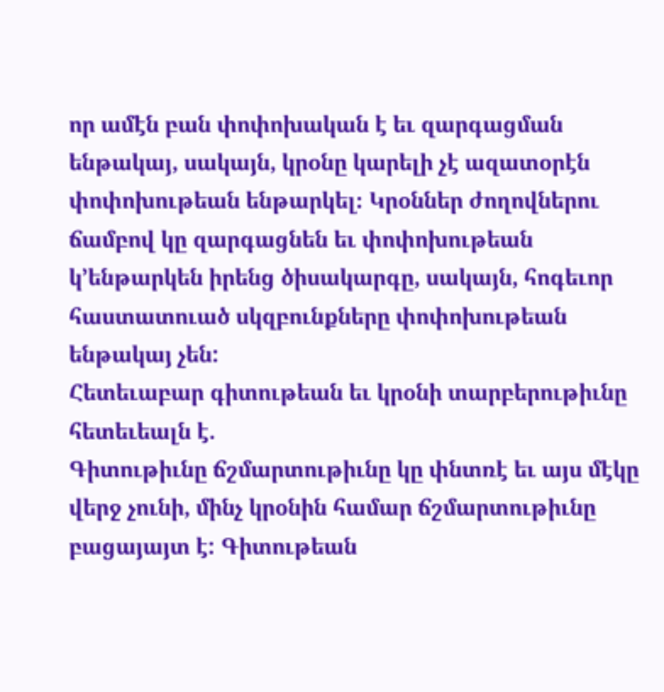որ ամէն բան փոփոխական է եւ զարգացման ենթակայ, սակայն, կրօնը կարելի չէ ազատօրէն փոփոխութեան ենթարկել։ Կրօններ ժողովներու ճամբով կը զարգացնեն եւ փոփոխութեան կ՚ենթարկեն իրենց ծիսակարգը, սակայն, հոգեւոր հաստատուած սկզբունքները փոփոխութեան ենթակայ չեն:
Հետեւաբար գիտութեան եւ կրօնի տարբերութիւնը հետեւեալն է.
Գիտութիւնը ճշմարտութիւնը կը փնտռէ եւ այս մէկը վերջ չունի, մինչ կրօնին համար ճշմարտութիւնը բացայայտ է: Գիտութեան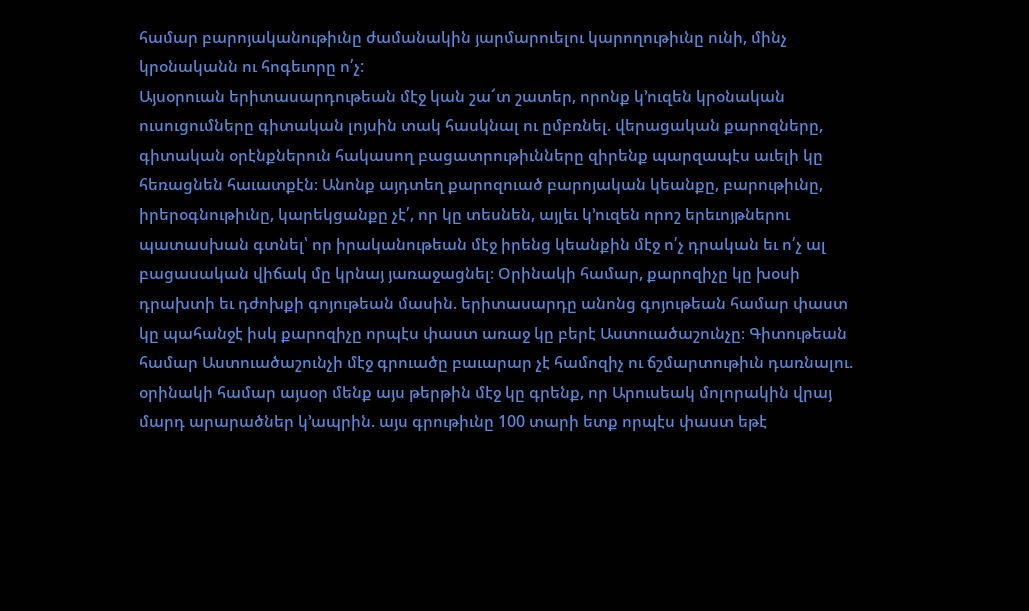համար բարոյականութիւնը ժամանակին յարմարուելու կարողութիւնը ունի, մինչ կրօնականն ու հոգեւորը ո՛չ:
Այսօրուան երիտասարդութեան մէջ կան շա՜տ շատեր, որոնք կ՚ուզեն կրօնական ուսուցումները գիտական լոյսին տակ հասկնալ ու ըմբռնել. վերացական քարոզները, գիտական օրէնքներուն հակասող բացատրութիւնները զիրենք պարզապէս աւելի կը հեռացնեն հաւատքէն։ Անոնք այդտեղ քարոզուած բարոյական կեանքը, բարութիւնը, իրերօգնութիւնը, կարեկցանքը չէ՛, որ կը տեսնեն, այլեւ կ՚ուզեն որոշ երեւոյթներու պատասխան գտնել՝ որ իրականութեան մէջ իրենց կեանքին մէջ ո՛չ դրական եւ ո՛չ ալ բացասական վիճակ մը կրնայ յառաջացնել։ Օրինակի համար, քարոզիչը կը խօսի դրախտի եւ դժոխքի գոյութեան մասին. երիտասարդը անոնց գոյութեան համար փաստ կը պահանջէ իսկ քարոզիչը որպէս փաստ առաջ կը բերէ Աստուածաշունչը։ Գիտութեան համար Աստուածաշունչի մէջ գրուածը բաւարար չէ համոզիչ ու ճշմարտութիւն դառնալու. օրինակի համար այսօր մենք այս թերթին մէջ կը գրենք, որ Արուսեակ մոլորակին վրայ մարդ արարածներ կ՚ապրին. այս գրութիւնը 100 տարի ետք որպէս փաստ եթէ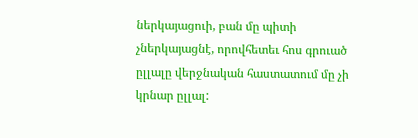ներկայացուի, բան մը պիտի չներկայացնէ, որովհետեւ հոս գրուած ըլլալը վերջնական հաստատում մը չի կրնար ըլլալ: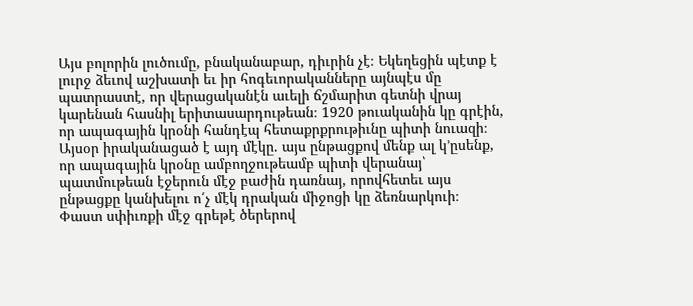Այս բոլորին լուծումը, բնականաբար, դիւրին չէ։ Եկեղեցին պէտք է լուրջ ձեւով աշխատի եւ իր հոգեւորականները այնպէս մը պատրաստէ, որ վերացականէն աւելի ճշմարիտ գետնի վրայ կարենան հասնիլ երիտասարդութեան։ 1920 թուականին կը գրէին, որ ապագային կրօնի հանդէպ հետաքրքրութիւնը պիտի նուազի։ Այսօր իրականացած է այդ մէկը. այս ընթացքով մենք ալ կ՚ըսենք, որ ապագային կրօնը ամբողջութեամբ պիտի վերանայ՝ պատմութեան էջերուն մէջ բաժին դառնայ, որովհետեւ այս ընթացքը կանխելու ո՛չ մէկ դրական միջոցի կը ձեռնարկուի։ Փաստ սփիւռքի մէջ գրեթէ ծերերով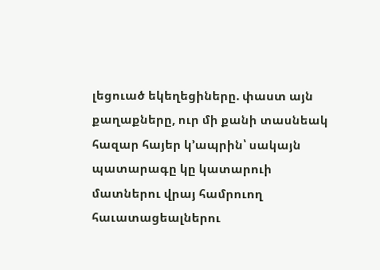լեցուած եկեղեցիները. փաստ այն քաղաքները, ուր մի քանի տասնեակ հազար հայեր կ՚ապրին՝ սակայն պատարագը կը կատարուի մատներու վրայ համրուող հաւատացեալներու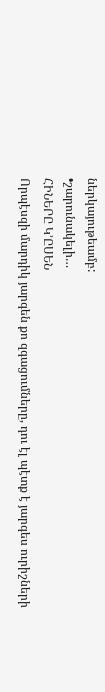ներկայութեամբ:
•շարունակելի…
ՀԻՆԵՐԸ Կ՚ԸՍԵՆ
Որպէսզի մարդիկ յարգեն քո զգացումները, դու էլ պէտք է յարգես ուրիշների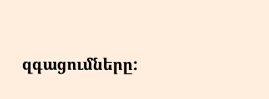զգացումները: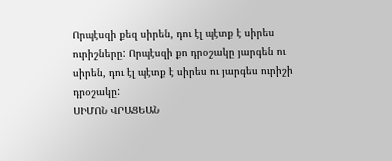Որպէսզի քեզ սիրեն, դու էլ պէտք է սիրես ուրիշները: Որպէսզի քո դրօշակը յարգեն ու սիրեն, դու էլ պէտք է սիրես ու յարգես ուրիշի դրօշակը:
ՍԻՄՈՆ ՎՐԱՑԵԱՆ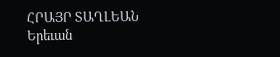ՀՐԱՅՐ ՏԱՂԼԵԱՆ
Երեւան